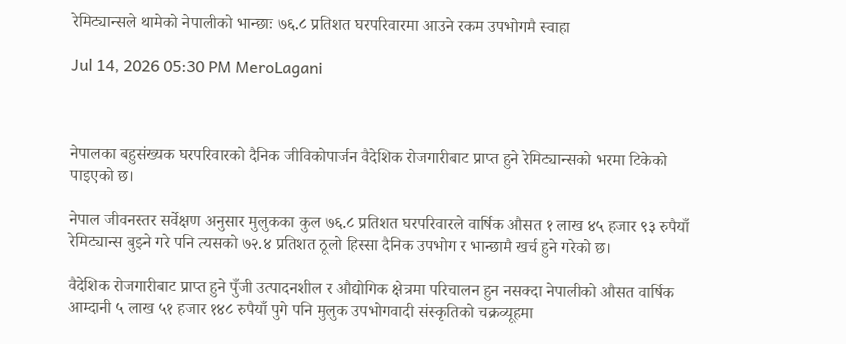रेमिट्यान्सले थामेको नेपालीको भान्छाः ७६.८ प्रतिशत घरपरिवारमा आउने रकम उपभोगमै स्वाहा

Jul 14, 2026 05:30 PM MeroLagani



नेपालका बहुसंख्यक घरपरिवारको दैनिक जीविकोपार्जन वैदेशिक रोजगारीबाट प्राप्त हुने रेमिट्यान्सको भरमा टिकेको पाइएको छ।

नेपाल जीवनस्तर सर्वेक्षण अनुसार मुलुकका कुल ७६.८ प्रतिशत घरपरिवारले वार्षिक औसत १ लाख ४५ हजार ९३ रुपैयाँ रेमिट्यान्स बुझ्ने गरे पनि त्यसको ७२.४ प्रतिशत ठूलो हिस्सा दैनिक उपभोग र भान्छामै खर्च हुने गरेको छ।

वैदेशिक रोजगारीबाट प्राप्त हुने पुँजी उत्पादनशील र औद्योगिक क्षेत्रमा परिचालन हुन नसक्दा नेपालीको औसत वार्षिक आम्दानी ५ लाख ५१ हजार १४८ रुपैयाँ पुगे पनि मुलुक उपभोगवादी संस्कृतिको चक्रव्यूहमा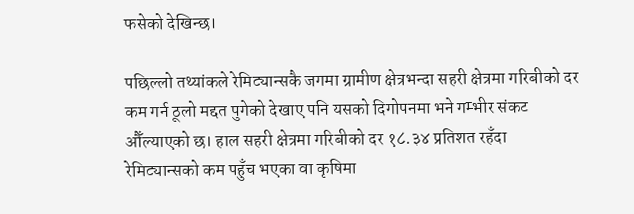फसेको देखिन्छ।

पछिल्लो तथ्या‌ंकले रेमिट्यान्सकै जगमा ग्रामीण क्षेत्रभन्दा सहरी क्षेत्रमा गरिबीको दर कम गर्न ठूलो मद्दत पुगेको देखाए पनि यसको दिगोपनमा भने गम्भीर संकट औँल्याएको छ। हाल सहरी क्षेत्रमा गरिबीको दर १८.३४ प्रतिशत रहँदा रेमिट्यान्सको कम पहुँच भएका वा कृषिमा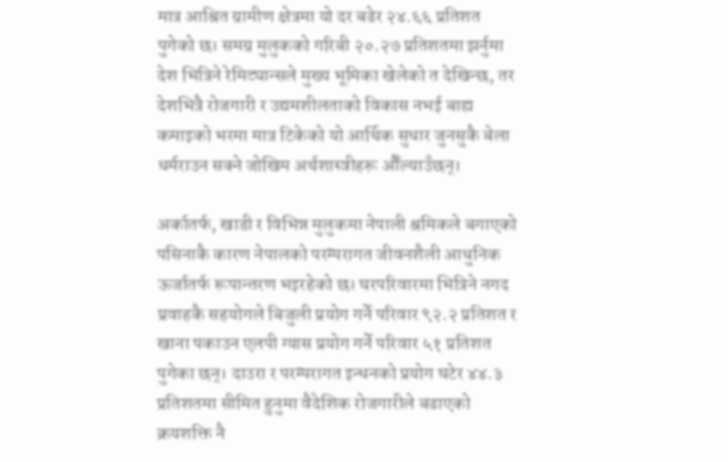मात्र आश्रित ग्रामीण क्षेत्रमा यो दर बढेर २४.६६ प्रतिशत पुगेको छ। समग्र मुलुकको गरिबी २०.२७ प्रतिशतमा झर्नुमा देश भित्रिने रेमिट्यान्सले मुख्य भूमिका खेलेको त देखिन्छ, तर देशभित्रै रोजगारी र उद्यमशीलताको विकास नभई बाह्य कमाइको भरमा मात्र टिकेको यो आर्थिक सुधार जुनसुकै बेला धर्मराउन सक्ने जोखिम अर्थशास्त्रीहरू औँल्याउँछन्।

अर्कातर्फ, खाडी र विभिन्न मुलुकमा नेपाली श्रमिकले बगाएको पसिनाकै कारण नेपालको परम्परागत जीवनशैली आधुनिक ऊर्जातर्फ रूपान्तरण भइरहेको छ। घरपरिवारमा भित्रिने नगद प्रवाहकै सहयोगले बिजुली प्रयोग गर्ने परिवार ९२.२ प्रतिशत र खाना पकाउन एलपी ग्यास प्रयोग गर्ने परिवार ५१ प्रतिशत पुगेका छन्। दाउरा र परम्परागत इन्धनको प्रयोग घटेर ४४.३ प्रतिशतमा सीमित हुनुमा वैदेशिक रोजगारीले बढाएको क्रयशक्ति नै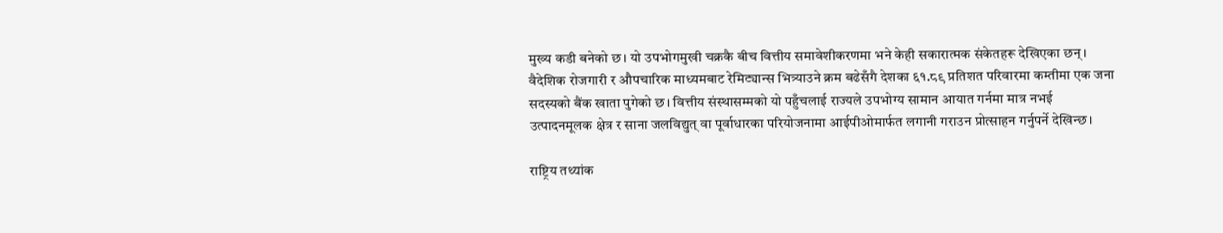मुख्य कडी बनेको छ। यो उपभोगमुखी चक्रकै बीच वित्तीय समावेशीकरणमा भने केही सकारात्मक संकेतहरू देखिएका छन्। वैदेशिक रोजगारी र औपचारिक माध्यमबाट रेमिट्यान्स भित्र्याउने क्रम बढेसँगै देशका ६१.८९ प्रतिशत परिवारमा कम्तीमा एक जना सदस्यको बैंक खाता पुगेको छ। वित्तीय संस्थासम्मको यो पहुँचलाई राज्यले उपभोग्य सामान आयात गर्नमा मात्र नभई उत्पादनमूलक क्षेत्र र साना जलविद्युत् वा पूर्वाधारका परियोजनामा आईपीओमार्फत लगानी गराउन प्रोत्साहन गर्नुपर्ने देखिन्छ।

राष्ट्रिय तथ्यांक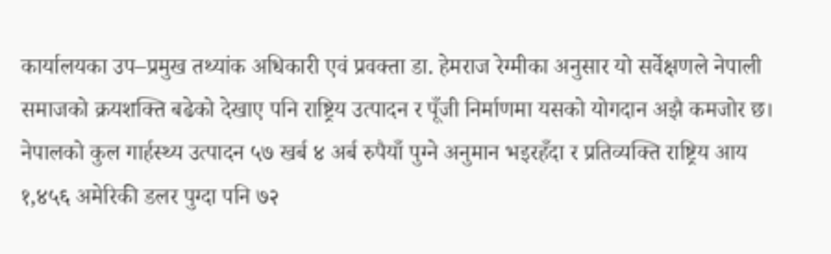कार्यालयका उप–प्रमुख तथ्यांक अधिकारी एवं प्रवक्ता डा. हेमराज रेग्मीका अनुसार यो सर्वेक्षणले नेपाली समाजको क्रयशक्ति बढेको देखाए पनि राष्ट्रिय उत्पादन र पूँजी निर्माणमा यसको योगदान अझै कमजोर छ। नेपालको कुल गार्हस्थ्य उत्पादन ५७ खर्ब ४ अर्ब रुपैयाँ पुग्ने अनुमान भइरहँदा र प्रतिव्यक्ति राष्ट्रिय आय १,४५६ अमेरिकी डलर पुग्दा पनि ७२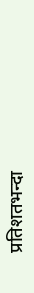प्रतिशतभन्दा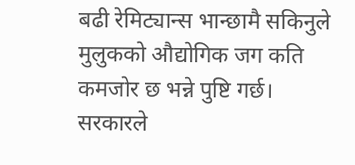बढी रेमिट्यान्स भान्छामै सकिनुले मुलुकको औद्योगिक जग कति कमजोर छ भन्ने पुष्टि गर्छ। सरकारले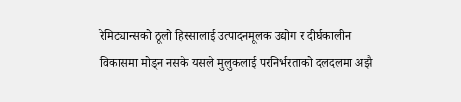रेमिट्यान्सको ठूलो हिस्सालाई उत्पादनमूलक उद्योग र दीर्घकालीन विकासमा मोड्न नसके यसले मुलुकलाई परनिर्भरताको दलदलमा अझै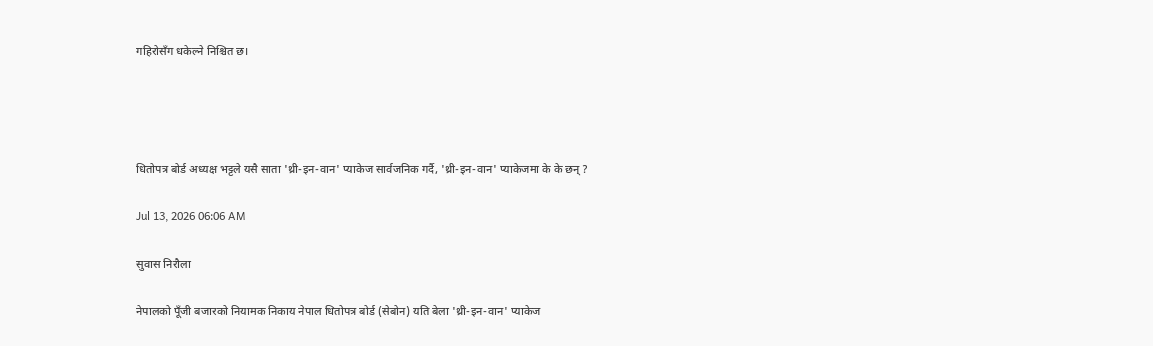गहिरोसँग धकेल्ने निश्चित छ।




धितोपत्र बोर्ड अध्यक्ष भट्टले यसै साता 'थ्री-इन-वान' प्याकेज सार्वजनिक गर्दै, 'थ्री-इन-वान' प्याकेजमा के के छन् ?

Jul 13, 2026 06:06 AM

सुवास निरौला

नेपालको पूँजी बजारको नियामक निकाय नेपाल धितोपत्र बोर्ड (सेबोन) यति बेला 'थ्री-इन-वान' प्याकेज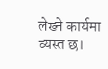लेख्ने कार्यमा व्यस्त छ।